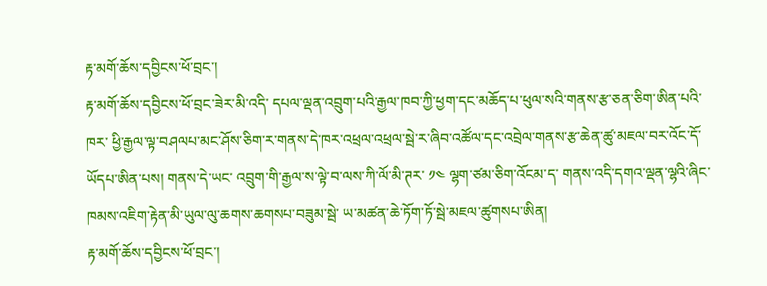རྟ་མགོ་ཆོས་དབྱིངས་ཕོ་བྲང་།
རྟ་མགོ་ཆོས་དབྱིངས་ཕོ་བྲང་ཟེར་མི་འདི་ དཔལ་ལྡན་འབྲུག་པའི་རྒྱལ་ཁབ་ཀྱི་ཕྱག་དང་མཆོད་པ་ཕུལ་སའི་གནས་རྩ་ཅན་ཅིག་ཨིན་པའི་ཁར་ ཕྱི་རྒྱལ་ལྟ་བཤལཔ་མང་ཤོས་ཅིག་ར་གནས་དེ་ཁར་འཕྲལ་འཕྲལ་སྦེ་ར་ཞིབ་འཚོལ་དང་འབྲེལ་གནས་རྩ་ཆེན་ཚུ་མཇལ་བར་འོང་དོ་ཡོདཔ་ཨིན་པས། གནས་དེ་ཡང་ འབྲུག་གི་རྒྱལ་ས་ལྟེ་བ་ལས་ཀི་ལོ་མི་ཊར་ ༡༤ ལྷག་ཙམ་ཅིག་འོངམ་ད་ གནས་འདི་དགའ་ལྡན་ལྷའི་ཞིང་ཁམས་འཇིག་རྟེན་མི་ཡུལ་ལུ་ཆགས་ཆགསཔ་བཟུམ་སྦེ་ ཡ་མཚན་ཆེ་ཏོག་ཏོ་སྦེ་མཇལ་ཚུགསཔ་ཨིན།
རྟ་མགོ་ཆོས་དབྱིངས་ཕོ་བྲང་།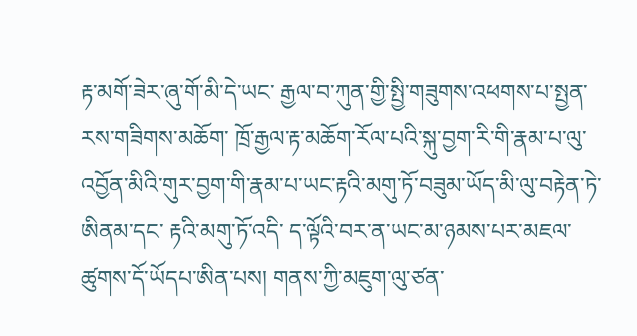རྟ་མགོ་ཟེར་ཞུ་གོ་མི་དེ་ཡང་ རྒྱལ་བ་ཀུན་གྱི་སྤྱི་གཟུགས་འཕགས་པ་སྤྱན་རས་གཟིགས་མཆོག་ ཁྲོ་རྒྱལ་རྟ་མཆོག་རོལ་པའི་སྐུ་བྱག་རི་གི་རྣམ་པ་ལུ་འབྱོན་མིའི་གུར་བྱག་གི་རྣམ་པ་ཡང་རྟའི་མགུ་ཏོ་བཟུམ་ཡོད་མི་ལུ་བརྟེན་ཏེ་ཨིནམ་དང་ རྟའི་མགུ་ཏོ་འདི་ ད་ལྟོའི་བར་ན་ཡང་མ་ཉམས་པར་མཇལ་ཚུགས་དོ་ཡོདཔ་ཨིན་པས། གནས་ཀྱི་མཇུག་ལུ་ཙན་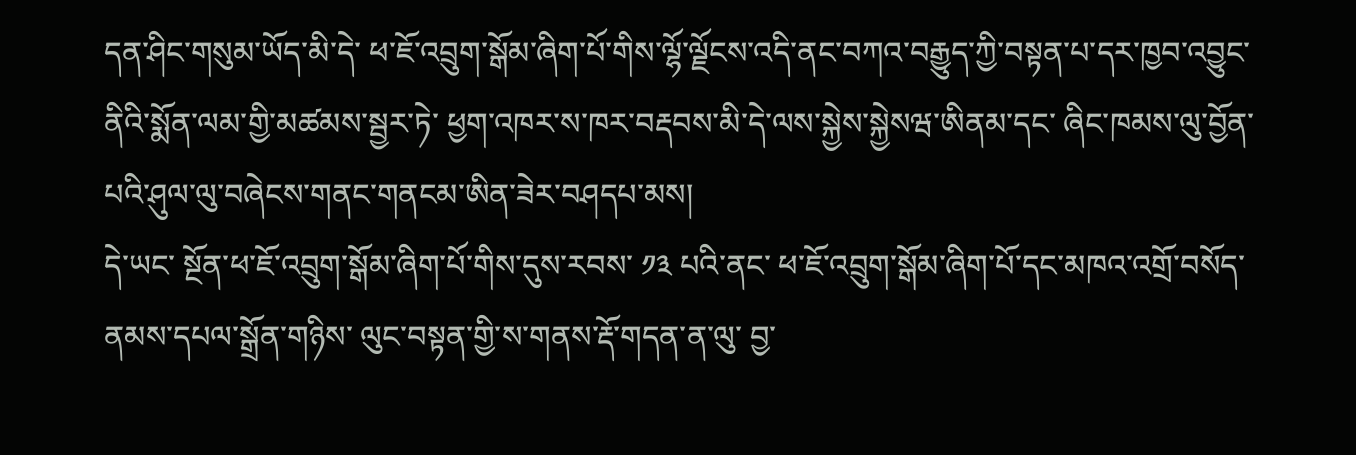དན་ཤིང་གསུམ་ཡོད་མི་དེ་ ཕ་ཇོ་འབྲུག་སྒོམ་ཞིག་པོ་གིས་ལྷོ་ལྗོངས་འདི་ནང་བཀའ་བརྒྱུད་ཀྱི་བསྟན་པ་དར་ཁྱབ་འབྱུང་ནིའི་སྨོན་ལམ་གྱི་མཚམས་སྦྱར་ཏེ་ ཕྱག་འཁར་ས་ཁར་བརྡབས་མི་དེ་ལས་སྐྱེས་སྐྱེསཝ་ཨིནམ་དང་ ཞིང་ཁམས་ལུ་བྱོན་པའི་ཤུལ་ལུ་བཞེངས་གནང་གནངམ་ཨིན་ཟེར་བཤདཔ་མས།
དེ་ཡང་ སྔོན་ཕ་ཇོ་འབྲུག་སྒོམ་ཞིག་པོ་གིས་དུས་རབས་ ༡༣ པའི་ནང་ ཕ་ཇོ་འབྲུག་སྒོམ་ཞིག་པོ་དང་མཁའ་འགྲོ་བསོད་ནམས་དཔལ་སྒྲོན་གཉིས་ ལུང་བསྟན་གྱི་ས་གནས་རྡོ་གདན་ན་ལུ་ བྱ་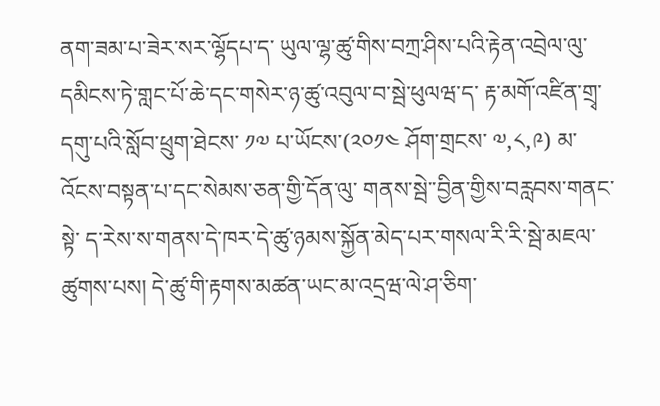ནག་ཟམ་པ་ཟེར་སར་ལྷོདཔ་ད་ ཡུལ་ལྷ་ཚུ་གིས་བཀྲ་ཤིས་པའི་རྟེན་འབྲེལ་ལུ་དམིངས་ཏེ་གླང་པོ་ཆེ་དང་གསེར་ཉ་ཚུ་འབུལ་བ་སྦེ་ཕུལཝ་ད་ རྟ་མགོ་འཛིན་གྲྭ་དགུ་པའི་སློབ་ཕྲུག་ཐེངས་ ༡༧ པ་ཡོངས་(༢༠༡༤ ཤོག་གྲངས་ ༧,༨,༩) མ་འོངས་བསྟན་པ་དང་སེམས་ཅན་གྱི་དོན་ལུ་ གནས་སྦེ་་བྱིན་གྱིས་བརླབས་གནང་སྟེ་ ད་རེས་ས་གནས་དེ་ཁར་དེ་ཚུ་ཉམས་སྐྱོན་མེད་པར་གསལ་རི་རི་སྦེ་མཇལ་ཚུགས་པས། དེ་ཚུ་གི་རྟགས་མཚན་ཡང་མ་འདྲཝ་ལེ་ཤ་ཅིག་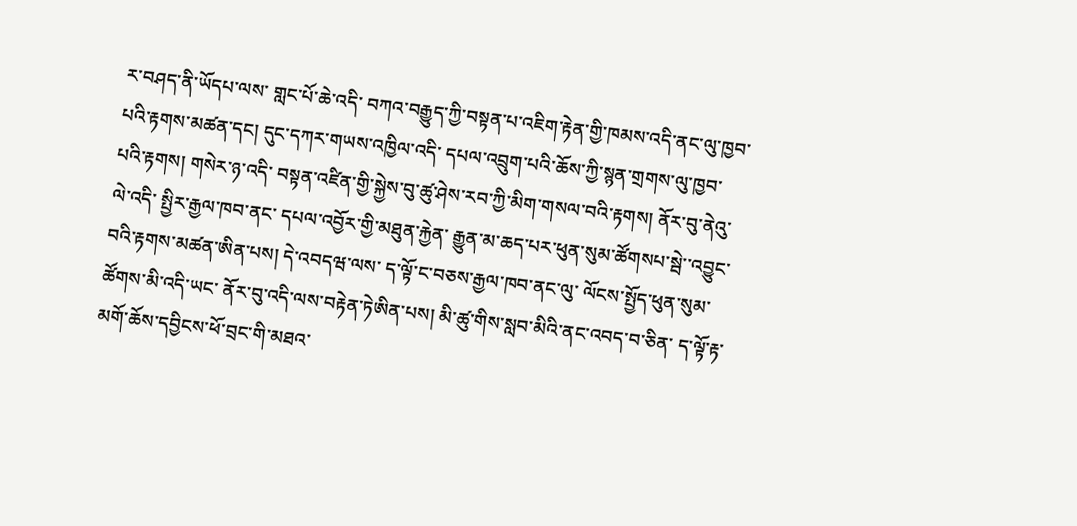ར་བཤད་ནི་ཡོདཔ་ལས་ གླང་པོ་ཆེ་འདི་ བཀའ་བརྒྱུད་ཀྱི་བསྟན་པ་འཇིག་རྟེན་གྱི་ཁམས་འདི་ནང་ལུ་ཁྱབ་པའི་རྟགས་མཚན་དང། དུང་དཀར་གཡས་འཁྱིལ་འདི་ དཔལ་འབྲུག་པའི་ཆོས་ཀྱི་སྙན་གྲགས་ལུ་ཁྱབ་པའི་རྟགས། གསེར་ཉ་འདི་ བསྟན་འཛིན་གྱི་སྐྱེས་བུ་ཚུ་ཤེས་རབ་ཀྱི་མིག་གསལ་བའི་རྟགས། ནོར་བུ་ནེའུ་ལེ་འདི་ སྤྱིར་རྒྱལ་ཁབ་ནང་ དཔལ་འབྱོར་གྱི་མཐུན་རྐྱེན་ རྒྱུན་མ་ཆད་པར་ཕུན་སུམ་ཚོགསཔ་སྦེ་་འབྱུང་བའི་རྟགས་མཚན་ཨིན་པས། དེ་འབདཝ་ལས་ ད་ལྟོ་ང་བཅས་རྒྱལ་ཁབ་ནང་ལུ་ ལོངས་སྤྱོད་ཕུན་སུམ་ཚོགས་མི་འདི་ཡང་ ནོར་བུ་འདི་ལས་བརྟེན་ཏེཨིན་པས། མི་ཚུ་གིས་སླབ་མིའི་ནང་འབད་བ་ཅིན་ ད་ལྟོ་རྟ་མགོ་ཆོས་དབྱིངས་ཕོ་བྲང་གི་མཐའ་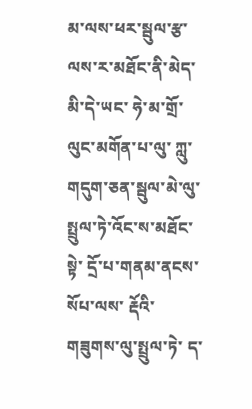མ་ལས་ཕར་སྦུལ་རྩ་ལས་ར་མཐོང་ནི་མེད་མི་དེ་ཡང་ ཧེ་མ་གྲོ་ལུང་མགོན་པ་ལུ་ ཀླུ་གདུག་ཅན་སྦུལ་མེ་ལུ་སྤྲུལ་ཏེ་འོང་ས་མཐོང་སྟེ་ དྲོ་པ་གནམ་ནངས་སོཔ་ལས་ རྡོའི་གཟུགས་ལུ་སྤྲུལ་ཏེ་ ད་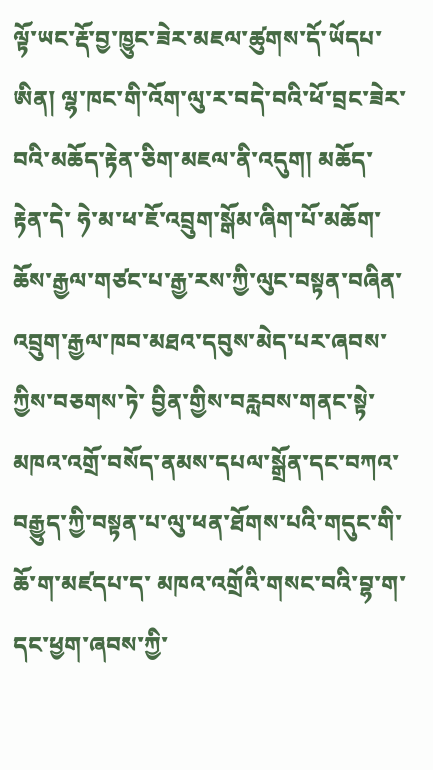ལྟོ་ཡང་རྡོ་བྱ་ཁྱུང་ཟེར་མཇལ་ཚུགས་དོ་ཡོདཔ་ཨིན། ལྷ་ཁང་གི་འོག་ལུ་ར་བདེ་བའི་ཕོ་བྲང་ཟེར་བའི་མཆོད་རྟེན་ཅིག་མཇལ་ནི་འདུག། མཆོད་རྟེན་དེ་ ཧེ་མ་ཕ་ཇོ་འབྲུག་སྒོམ་ཞིག་པོ་མཆོག་ ཆོས་རྒྱལ་གཙང་པ་རྒྱ་རས་ཀྱི་ལུང་བསྟན་བཞིན་འབྲུག་རྒྱལ་ཁབ་མཐའ་དབུས་མེད་པར་ཞབས་ཀྱིས་བཅགས་ཏེ་ བྱིན་གྱིས་བརླབས་གནང་སྟེ་མཁའ་འགྲོ་བསོད་ནམས་དཔལ་སྒྲོན་དང་བཀའ་བརྒྱུད་ཀྱི་བསྟན་པ་ལུ་ཕན་ཐོགས་པའི་གདུང་གི་ཆོ་ག་མཛདཔ་ད་ མཁའ་འགྲོའི་གསང་བའི་བྷ་ག་དང་ཕྱག་ཞབས་ཀྱི་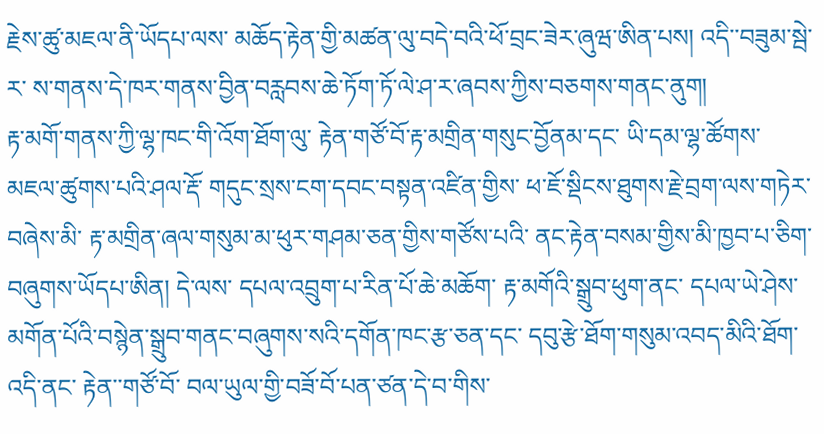རྗེས་ཚུ་མཇལ་ནི་ཡོདཔ་ལས་ མཆོད་རྟེན་གྱི་མཚན་ལུ་བདེ་བའི་ཕོ་བྲང་ཟེར་ཞུཝ་ཨིན་པས། འདི་་བཟུམ་སྦེ་ར་ ས་གནས་དེ་ཁར་གནས་བྱིན་བརླབས་ཆེ་ཏོག་ཏོ་ལེ་ཤ་ར་ཞབས་ཀྱིས་བཅགས་གནང་ནུག།
རྟ་མགོ་གནས་ཀྱི་ལྷ་ཁང་གི་འོག་ཐོག་ལུ་ རྟེན་གཙོ་བོ་རྟ་མགྲིན་གསུང་བྱོནམ་དང་ ཡི་དམ་ལྷ་ཚོགས་མཇལ་ཚུགས་པའི་ཤལ་རྡོ་ གདུང་སྲས་ངག་དབང་བསྟན་འཛིན་གྱིས་ ཕ་ཇོ་སྡིངས་ཐུགས་རྗེ་བྲག་ལས་གཏེར་བཞེས་མི་ རྟ་མགྲིན་ཞལ་གསུམ་མ་ཕུར་གཤམ་ཅན་གྱིས་གཙོས་པའི་ ནང་རྟེན་བསམ་གྱིས་མི་ཁྱབ་པ་ཅིག་བཞུགས་ཡོདཔ་ཨིན། དེ་ལས་ དཔལ་འབྲུག་པ་རིན་པོ་ཆེ་མཆོག་ རྟ་མགོའི་སྒྲུབ་ཕུག་ནང་ དཔལ་ཡེ་ཤེས་མགོན་པོའི་བསྙེན་སྒྲུབ་གནང་བཞུགས་སའི་དགོན་ཁང་རྩ་ཅན་དང་ དབུ་རྩེ་ཐོག་གསུམ་འབད་མིའི་ཐོག་འདི་ནང་ རྟེན་་གཙོ་བོ་ བལ་ཡུལ་གྱི་བཟོ་བོ་པན་ཙན་དེ་བ་གིས་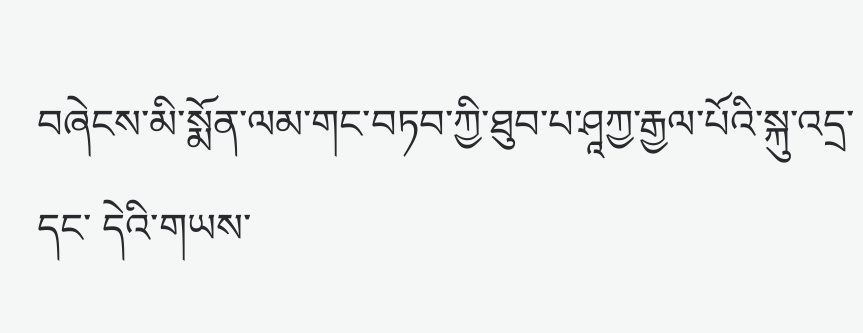བཞེངས་མི་སྨོན་ལམ་གང་བཏབ་ཀྱི་ཐུབ་པ་ཤཱཀྱ་རྒྱལ་པོའི་སྐུ་འདྲ་དང་ དེའི་གཡས་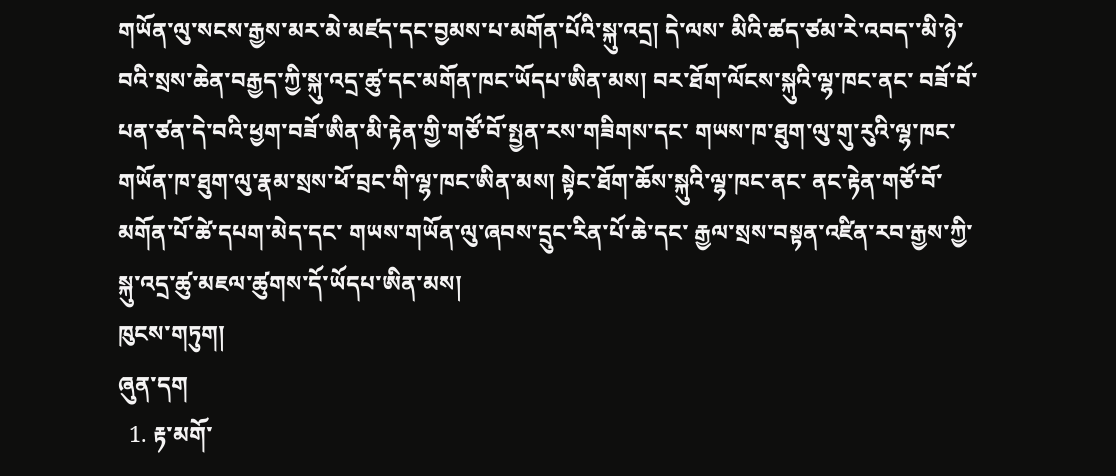གཡོན་ལུ་སངས་རྒྱས་མར་མེ་མཛད་དང་བྱམས་པ་མགོན་པོའི་སྐུ་འདྲ། དེ་ལས་ མིའི་ཚད་ཙམ་རེ་འབད་་མི་ཉེ་བའི་སྲས་ཆེན་བརྒྱད་ཀྱི་སྐུ་འདྲ་ཚུ་དང་མགོན་ཁང་ཡོདཔ་ཨིན་མས། བར་ཐོག་ལོངས་སྐུའི་ལྷ་ཁང་ནང་ བཟོ་བོ་པན་ཙན་དེ་བའི་ཕྱག་བཟོ་ཨིན་མི་རྟེན་གྱི་གཙོ་བོ་སྤྱན་རས་གཟིགས་དང་ གཡས་ཁ་ཐུག་ལུ་གུ་རུའི་ལྷ་ཁང་ གཡོན་ཁ་ཐུག་ལུ་རྣམ་སྲས་ཕོ་བྲང་གི་ལྷ་ཁང་ཨིན་མས། སྟེང་ཐོག་ཆོས་སྐུའི་ལྷ་ཁང་ནང་ ནང་རྟེན་གཙོ་བོ་མགོན་པོ་ཚེ་དཔག་མེད་དང་ གཡས་གཡོན་ལུ་ཞབས་དྲུང་རིན་པོ་ཆེ་དང་ རྒྱལ་སྲས་བསྟན་འཛིན་རབ་རྒྱས་ཀྱི་སྐུ་འདྲ་ཚུ་མཇལ་ཚུགས་དོ་ཡོདཔ་ཨིན་མས།
ཁུངས་གཏུག།
ཞུན་དག
  1. རྟ་མགོ་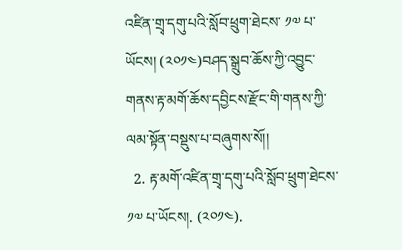འཛིན་གྲྭ་དགུ་པའི་སློབ་ཕྲུག་ཐེངས་ ༡༧ པ་ཡོངས། (༢༠༡༤)བཤད་སྒྲུབ་ཆོས་ཀྱི་འབྱུང་གནས་རྟ་མགོ་ཆོས་དབྱིངས་རྫོང་གི་གནས་ཀྱི་ལམ་སྟོན་བསྡུས་པ་བཞུགས་སོ།།
  2. རྟ་མགོ་འཛིན་གྲྭ་དགུ་པའི་སློབ་ཕྲུག་ཐེངས་ ༡༧ པ་ཡོངས།. (༢༠༡༤).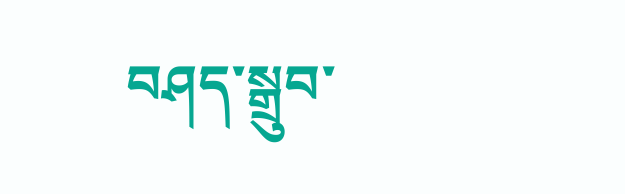བཤད་སྒྲུབ་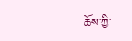ཆོས་ཀྱི་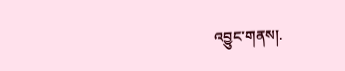འབྱུང་གནས།.